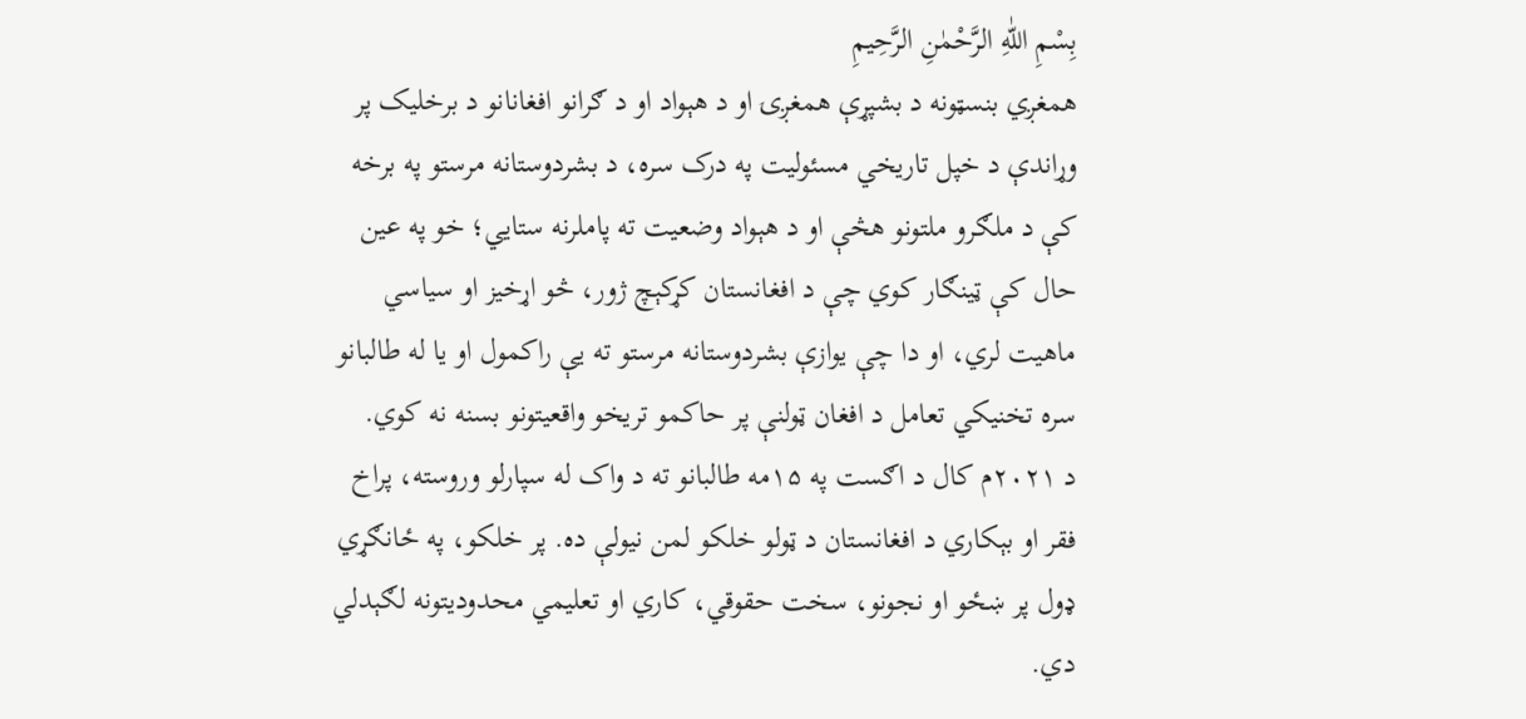بِسْمِ اللّٰهِ الرَّحْمٰنِ الرَّحِيمِ
همغږي بنسټونه د بشپړې همغږۍ او د هېواد او د ګرانو افغانانو د برخلیک پر وړاندې د خپل تاریخي مسئولیت په درک سره، د بشردوستانه مرستو په برخه کې د ملګرو ملتونو هڅې او د هېواد وضعیت ته پاملرنه ستایي؛ خو په عین حال کې ټینګار کوي چې د افغانستان کړکېچ ژور، څو اړخیز او سیاسي ماهیت لري، او دا چې یوازې بشردوستانه مرستو ته یې راکمول او یا له طالبانو سره تخنیکي تعامل د افغان ټولنې پر حاکمو تریخو واقعیتونو بسنه نه کوي.
د ۲۰۲۱م کال د اګست په ۱۵مه طالبانو ته د واک له سپارلو وروسته، پراخ فقر او بېکاري د افغانستان د ټولو خلکو لمن نیولې ده. پر خلکو، په ځانګړي ډول پر ښځو او نجونو، سخت حقوقي، کاري او تعلیمي محدودیتونه لګېدلي دي.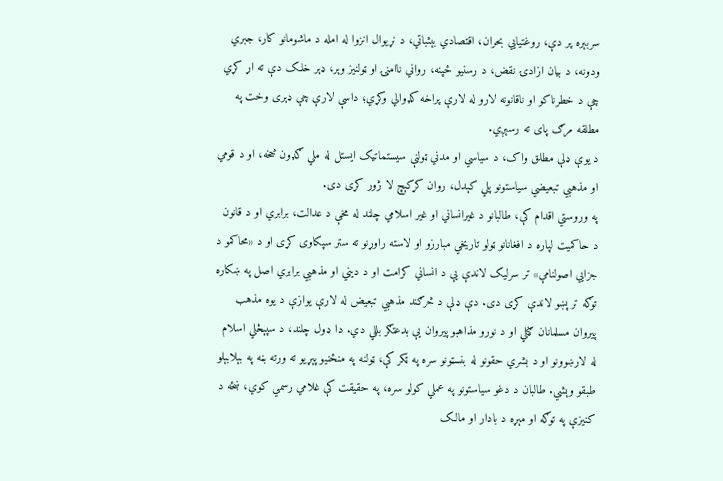سربېره پر دې، روغتیايي بحران، اقتصادي بېثباتي، د نړیوال انزوا له امله د ماشومانو کار، جبري ودونه، د بیان ازادۍ نقض، د رسنیو ځپنه، رواني ناامنۍ او ټولنیز وېر، ډېر خلک دې ته اړ کړي چې د خطرناکو او ناقانونه لارو له لارې پراخه کډوالي وکړي؛ داسې لارې چې ډېری وخت په مطلقه مرګ پای ته رسېږي.
د یوې ډلې مطلق واک، د سیاسي او مدني ټولنې سیستماتیک ایستل له ملي ګډون څخه، او د قومي او مذهبي تبعیضي سیاستونو پلي کېدل، روان کړکېچ لا ژور کړی دی.
په وروستي اقدام کې، طالبانو د غیرانساني او غیر اسلامي چلند له مخې د عدالت، برابري او د قانون د حاکمیت لپاره د افغانانو ټولو تاریخي مبارزو او لاسته راوړنو ته ستر سپکاوی کړی او د «محاکمو د جزایي اصولنامې» تر سرلیک لاندې یې د انساني کرامت او د دیني او مذهبي برابري اصل په ښکاره توګه تر پښو لاندې کړی دی. دې ډلې د څرګند مذهبي تبعیض له لارې یوازې د یوه مذهب پیروان مسلمانان ګڼلي او د نورو مذاهبو پیروان یې بدعتګر بللي دي. دا ډول چلند، د سپېڅلي اسلام له لارښوونو او د بشري حقونو له بنسټونو سره په ټکر کې، ټولنه په منځنیو پېړیو ته ورته بڼه په بېلابېلو طبقو وېشي. طالبان د دغو سیاستونو په عملي کولو سره، په حقیقت کې غلامي رسمي کوي، ښځه د کنیزې په توګه او مېړه د بادار او مالک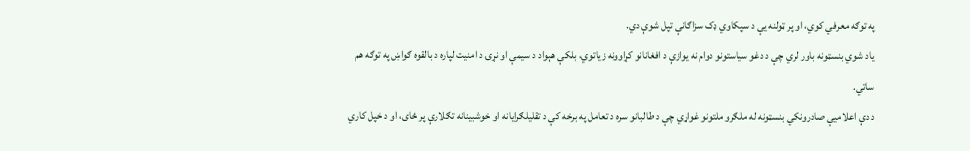په توګه معرفي کوي، او پر ټولنه یې د سپکاوي ډک سزاګانې تپل شوې دي.
یاد شوي بنسټونه باور لري چې د دغو سیاستونو دوام نه یوازې د افغانانو کړاوونه زیاتوي، بلکې هېواد د سیمې او نړۍ د امنیت لپاره د بالقوه ګواښ په توګه هم ساتي.
د دې اعلامیې صادرونکي بنسټونه له ملګرو ملتونو غواړي چې د طالبانو سره د تعامل په برخه کې د تقلیلګرایانه او خوشبینانه تګلارې پر ځای، او د خپل کاري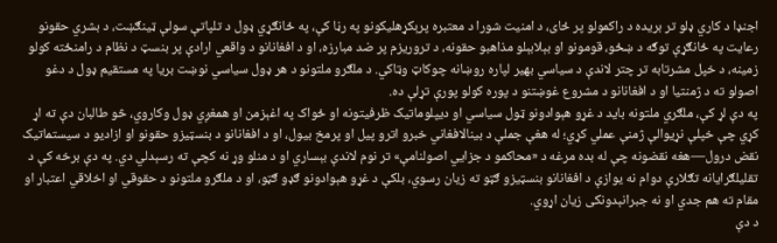اجنډا د کاري ډلو تر بریده د راکمولو پر ځای، د امنیت شورا د معتبره پرېکړهلیکونو په رڼا کې، په ځانګړي ډول د تلپاتې سولې ټینګښت، د بشري حقونو رعایت په ځانګړې توګه د ښځو، قومونو او بېلابېلو مذاهبو حقونه، د تروریزم پر ضد مبارزه، او د افغانانو د واقعي ارادې پر بنسټ د نظام د رامنځته کولو زمینه، د خپل مشرتابه تر چتر لاندې د سیاسي بهیر لپاره روښانه چوکاټ وټاکي. د ملګرو ملتونو د هر ډول سیاسي نوښت بریا په مستقیم ډول د دغو اصولو ته د ژمنتیا او د افغانانو د مشروع غوښتنو د پوره کولو پورې تړلې ده.
په دې لړ کې، ملګري ملتونه باید د غړو هېوادونو ټول سیاسي او دیپلوماتیک ظرفیتونه او ځواک په اغېزمن او همغږي ډول وکاروي، څو طالبان دې ته اړ کړي چې خپلې نړیوالې ژمنې عملي کړي؛ له هغې جملې د بینالافغاني خبرو اترو پیل او پرمخ بیول، او د افغانانو د بنسټیزو حقونو او ازادیو د سیستماتیک نقض درول—هغه نقضونه چې له بده مرغه د «محاکمو د جزایي اصولنامې» تر نوم لاندې بېساري او د منلو وړ نه کچې ته رسېدلي دي. په دې برخه کې د تقلیلګرایانه تګلارې دوام نه یوازې د افغانانو بنسټیزو ګټو ته زیان رسوي، بلکې د غړو هېوادونو ګډو ګټو، او د ملګرو ملتونو د حقوقي او اخلاقي اعتبار او مقام ته هم جدي او نه جبرانېدونکی زیان اړوي.
د دې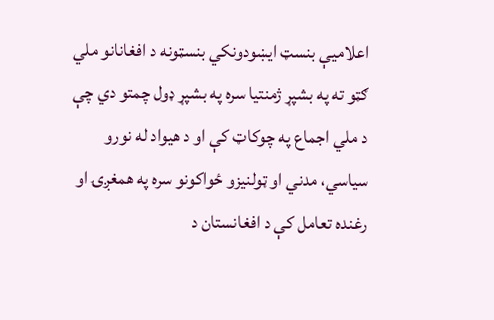اعلامیې بنسټ ایښودونکي بنسټونه د افغانانو ملي ګټو ته په بشپړ ژمنتیا سره په بشپړ ډول چمتو دي چې د ملي اجماع په چوکاټ کې او د هیواد له نورو سیاسي، مدني او ټولنیزو ځواکونو سره په همغږۍ او رغنده تعامل کې د افغانستان د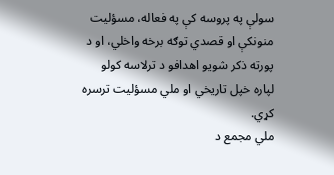سولې په پروسه کې په فعاله، مسؤلیت منونکې او قصدي توګه برخه واخلي، او د پورته ذکر شویو اهدافو د ترلاسه کولو لپاره خپل تاریخي او ملي مسؤلیت ترسره کړي.
ملي مجمع د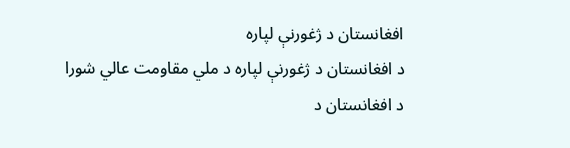افغانستان د ژغورنې لپاره
د افغانستان د ژغورنې لپاره د ملي مقاومت عالي شورا
د افغانستان د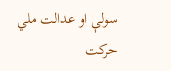سولې او عدالت ملي حرکت